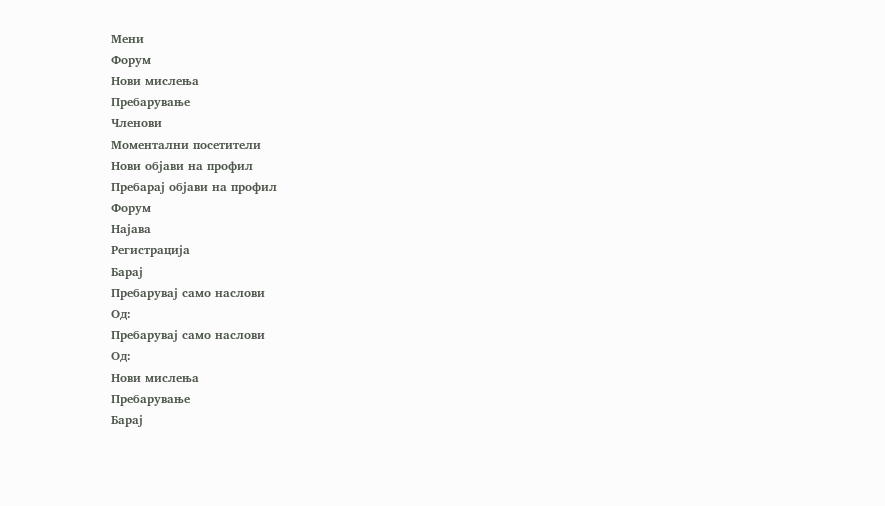Мени
Форум
Нови мислења
Пребарување
Членови
Моментални посетители
Нови објави на профил
Пребарај објави на профил
Форум
Најава
Регистрација
Барај
Пребарувај само наслови
Од:
Пребарувај само наслови
Од:
Нови мислења
Пребарување
Барај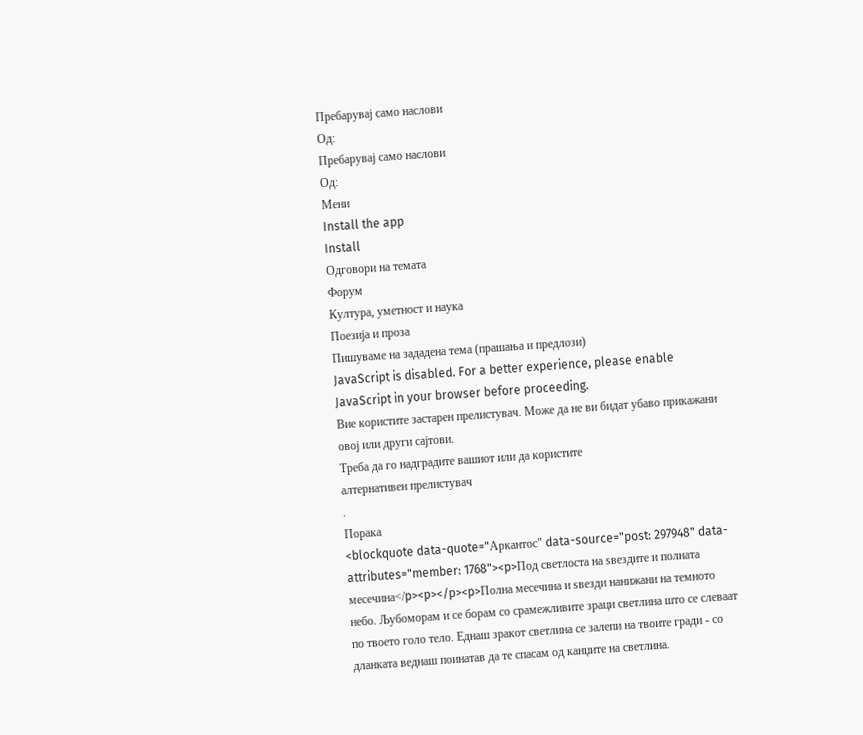Пребарувај само наслови
Од:
Пребарувај само наслови
Од:
Мени
Install the app
Install
Одговори на темата
Форум
Култура, уметност и наука
Поезија и проза
Пишуваме на зададена тема (прашања и предлози)
JavaScript is disabled. For a better experience, please enable JavaScript in your browser before proceeding.
Вие користите застарен прелистувач. Може да не ви бидат убаво прикажани овој или други сајтови.
Треба да го надградите вашиот или да користите
алтернативен прелистувач
.
Порака
<blockquote data-quote="Аркантос" data-source="post: 297948" data-attributes="member: 1768"><p>Под светлоста на ѕвездите и полната месечина</p><p></p><p>Полна месечина и ѕвезди нанижани на темното небо. Љубоморам и се борам со срамежливите зраци светлина што се слеваат по твоето голо тело. Еднаш зракот светлина се залепи на твоите гради - со дланката веднаш поинатав да те спасам од канџите на светлина.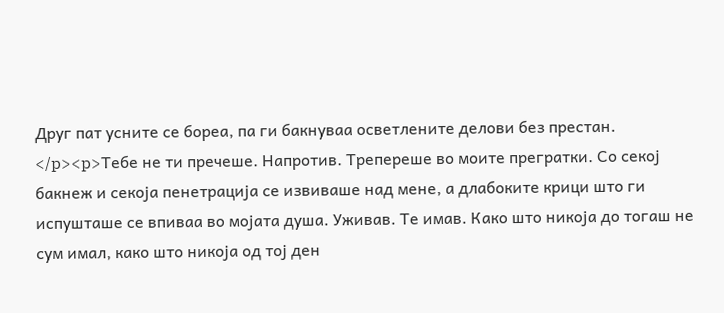Друг пат усните се бореа, па ги бакнуваа осветлените делови без престан. </p><p>Тебе не ти пречеше. Напротив. Трепереше во моите прегратки. Со секој бакнеж и секоја пенетрација се извиваше над мене, а длабоките крици што ги испушташе се впиваа во мојата душа. Уживав. Те имав. Како што никоја до тогаш не сум имал, како што никоја од тој ден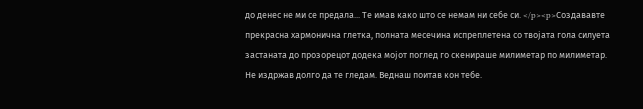до денес не ми се предала... Те имав како што се немам ни себе си. </p><p>Создававте прекрасна хармонична глетка, полната месечина испреплетена со твојата гола силуета застаната до прозорецот додека мојот поглед го скенираше милиметар по милиметар. Не издржав долго да те гледам. Веднаш поитав кон тебе.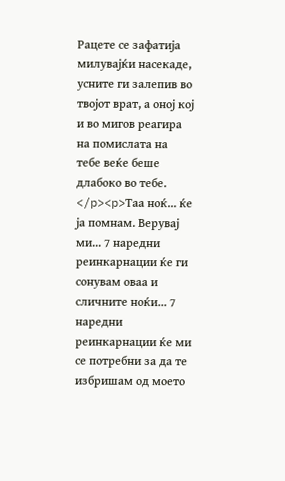Рацете се зафатија милувајќи насекаде, усните ги залепив во твојот врат, а оној кој и во мигов реагира на помислата на тебе веќе беше длабоко во тебе. </p><p>Таа ноќ... ќе ја помнам. Верувај ми... 7 наредни реинкарнации ќе ги сонувам оваа и сличните ноќи... 7 наредни реинкарнации ќе ми се потребни за да те избришам од моето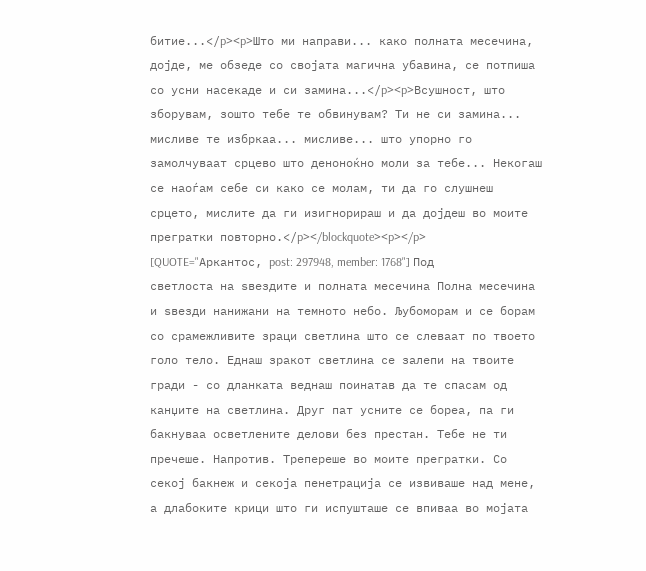битие...</p><p>Што ми направи... како полната месечина, дојде, ме обзеде со својата магична убавина, се потпиша со усни насекаде и си замина...</p><p>Всушност, што зборувам, зошто тебе те обвинувам? Ти не си замина... мисливе те избркаа... мисливе... што упорно го замолчуваат срцево што деноноќно моли за тебе... Некогаш се наоѓам себе си како се молам, ти да го слушнеш срцето, мислите да ги изигнорираш и да дојдеш во моите прегратки повторно.</p></blockquote><p></p>
[QUOTE="Аркантос, post: 297948, member: 1768"] Под светлоста на ѕвездите и полната месечина Полна месечина и ѕвезди нанижани на темното небо. Љубоморам и се борам со срамежливите зраци светлина што се слеваат по твоето голо тело. Еднаш зракот светлина се залепи на твоите гради - со дланката веднаш поинатав да те спасам од канџите на светлина. Друг пат усните се бореа, па ги бакнуваа осветлените делови без престан. Тебе не ти пречеше. Напротив. Трепереше во моите прегратки. Со секој бакнеж и секоја пенетрација се извиваше над мене, а длабоките крици што ги испушташе се впиваа во мојата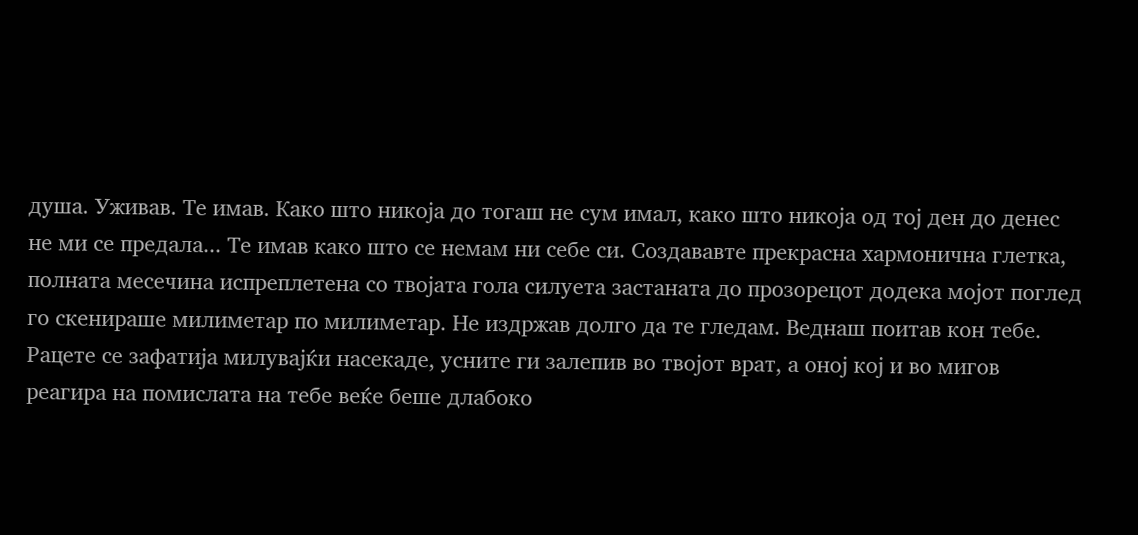душа. Уживав. Те имав. Како што никоја до тогаш не сум имал, како што никоја од тој ден до денес не ми се предала... Те имав како што се немам ни себе си. Создававте прекрасна хармонична глетка, полната месечина испреплетена со твојата гола силуета застаната до прозорецот додека мојот поглед го скенираше милиметар по милиметар. Не издржав долго да те гледам. Веднаш поитав кон тебе. Рацете се зафатија милувајќи насекаде, усните ги залепив во твојот врат, а оној кој и во мигов реагира на помислата на тебе веќе беше длабоко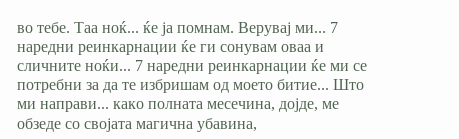во тебе. Таа ноќ... ќе ја помнам. Верувај ми... 7 наредни реинкарнации ќе ги сонувам оваа и сличните ноќи... 7 наредни реинкарнации ќе ми се потребни за да те избришам од моето битие... Што ми направи... како полната месечина, дојде, ме обзеде со својата магична убавина,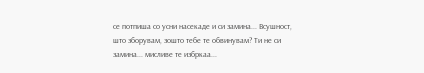се потпиша со усни насекаде и си замина... Всушност, што зборувам, зошто тебе те обвинувам? Ти не си замина... мисливе те избркаа...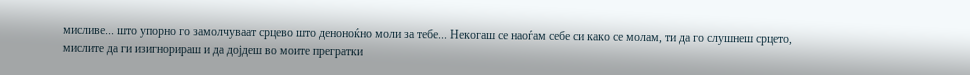мисливе... што упорно го замолчуваат срцево што деноноќно моли за тебе... Некогаш се наоѓам себе си како се молам, ти да го слушнеш срцето, мислите да ги изигнорираш и да дојдеш во моите прегратки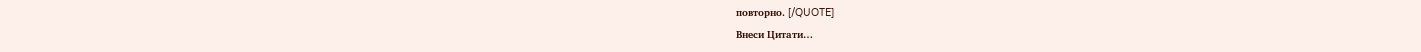повторно. [/QUOTE]
Внеси Цитати…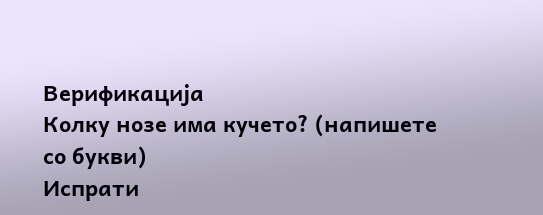Верификација
Колку нозе има кучето? (напишете со букви)
Испрати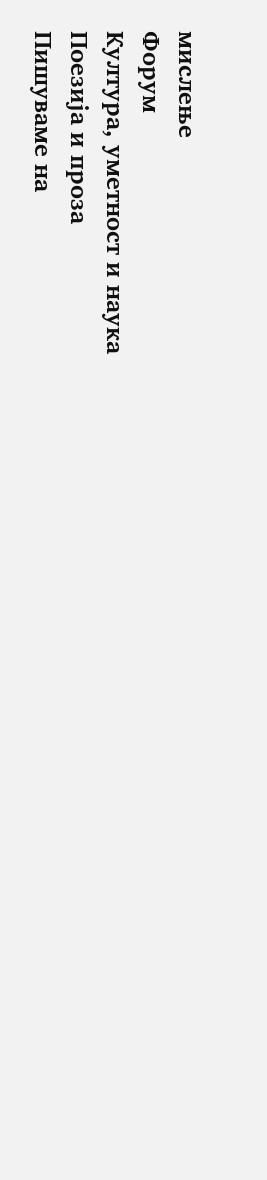мислење
Форум
Култура, уметност и наука
Поезија и проза
Пишуваме на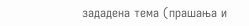зададена тема (прашања и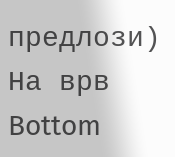предлози)
На врв
Bottom